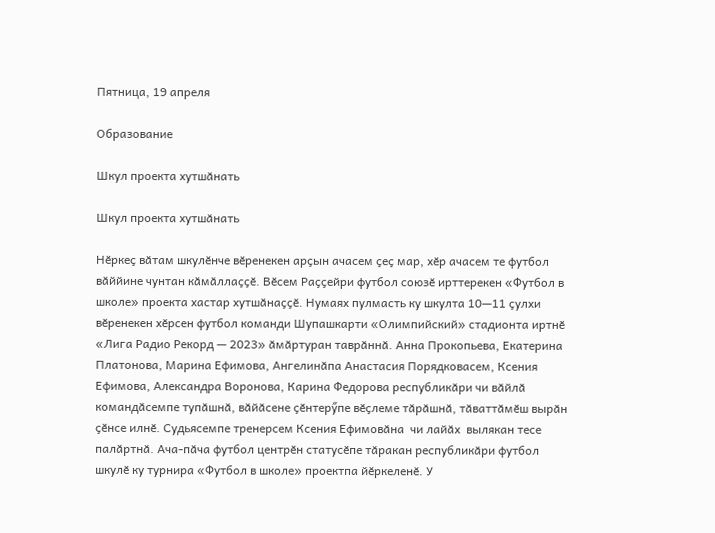Пятница, 19 апреля

Образование

Шкул проекта хутшӑнать

Шкул проекта хутшӑнать

Нӗркеҫ вӑтам шкулӗнче вӗренекен арҫын ачасем ҫеҫ мар, хӗр ачасем те футбол вӑййине чунтан кӑмӑллаҫҫӗ. Вӗсем Раҫҫейри футбол союзӗ ирттерекен «Футбол в школе» проекта хастар хутшӑнаҫҫӗ. Нумаях пулмасть ку шкулта 10—11 ҫулхи вӗренекен хӗрсен футбол команди Шупашкарти «Олимпийский» стадионта иртнӗ «Лига Радио Рекорд — 2023» ӑмӑртуран таврӑннӑ. Анна Прокопьева, Екатерина Платонова, Марина Ефимова, Ангелинӑпа Анастасия Порядковасем, Ксения Ефимова, Александра Воронова, Карина Федорова республикӑри чи вӑйлӑ командӑсемпе тупӑшнӑ, вӑйӑсене ҫӗнтерӳпе вӗҫлеме тӑрӑшнӑ, тӑваттӑмӗш вырӑн ҫӗнсе илнӗ. Судьясемпе тренерсем Ксения Ефимовӑна  чи лайӑх  вылякан тесе палӑртнӑ. Ача-пӑча футбол центрӗн статусӗпе тӑракан республикӑри футбол шкулӗ ку турнира «Футбол в школе» проектпа йӗркеленӗ. У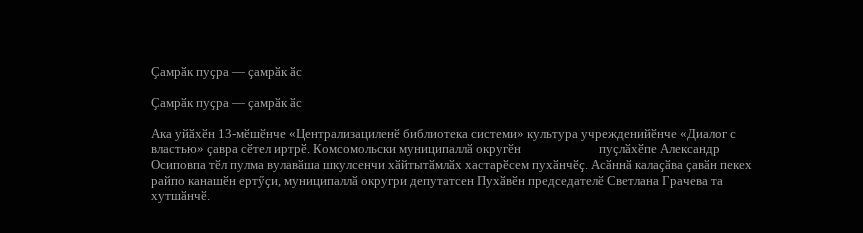Ҫамрӑк пуҫра — ҫамрӑк ӑс

Ҫамрӑк пуҫра — ҫамрӑк ӑс

Ака уйӑхӗн 13-мӗшӗнче «Централизациленӗ библиотека системи» культура учрежденийӗнче «Диалог с властью» ҫавра сӗтел иртрӗ. Комсомольски муниципаллӑ округӗн                          пуҫлӑхӗпе Александр Осиповпа тӗл пулма вулавӑша шкулсенчи хӑйтытӑмлӑх хастарӗсем пухӑнчӗҫ. Асӑннӑ калаҫӑва ҫавӑн пекех райпо канашӗн ертӳҫи, муниципаллӑ округри депутатсен Пухӑвӗн председателӗ Светлана Грачева та хутшӑнчӗ.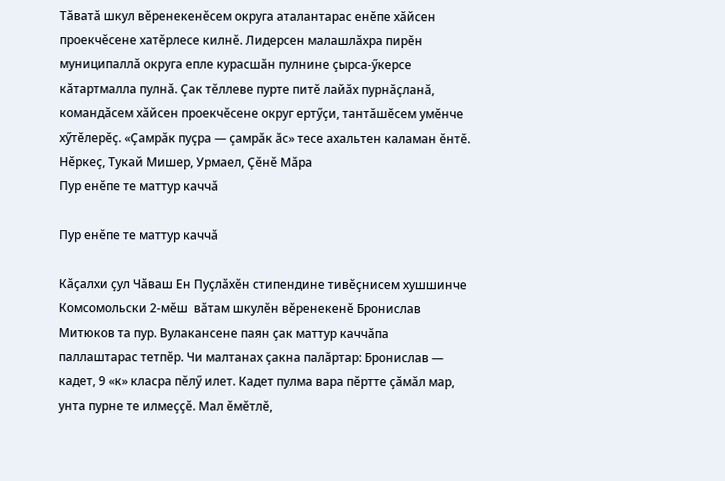Тӑватӑ шкул вӗренекенӗсем округа аталантарас енӗпе хӑйсен проекчӗсене хатӗрлесе килнӗ. Лидерсен малашлӑхра пирӗн муниципаллӑ округа епле курасшӑн пулнине ҫырса-ӳкерсе кӑтартмалла пулнӑ. Ҫак тӗллеве пурте питӗ лайӑх пурнӑҫланӑ, командӑсем хӑйсен проекчӗсене округ ертӳҫи, тантӑшӗсем умӗнче хӳтӗлерӗҫ. «Ҫамрӑк пуҫра — ҫамрӑк ӑс» тесе ахальтен каламан ӗнтӗ. Нӗркеҫ, Тукай Мишер, Урмаел, Ҫӗнӗ Мӑра
Пур енӗпе те маттур каччӑ

Пур енӗпе те маттур каччӑ

Кӑҫалхи ҫул Чӑваш Ен Пуҫлӑхӗн стипендине тивӗҫнисем хушшинче Комсомольски 2-мӗш  вӑтам шкулӗн вӗренекенӗ Бронислав Митюков та пур. Вулакансене паян ҫак маттур каччӑпа паллаштарас тетпӗр. Чи малтанах ҫакна палӑртар: Бронислав — кадет, 9 «к» класра пӗлӳ илет. Кадет пулма вара пӗртте ҫӑмӑл мар, унта пурне те илмеҫҫӗ. Мал ӗмӗтлӗ,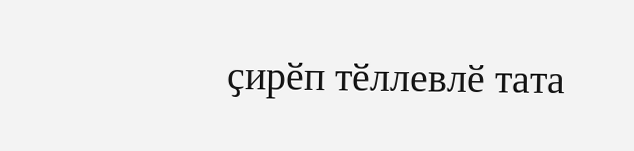ҫирӗп тӗллевлӗ тата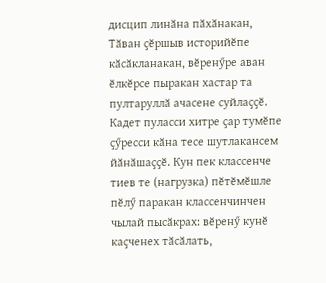дисцип линӑна пӑхӑнакан, Тӑван ҫӗршыв историйӗпе кӑсӑкланакан, вӗренӳре аван ӗлкӗрсе пыракан хастар та пултаруллӑ ачасене суйлаҫҫӗ. Кадет пуласси хитре ҫар тумӗпе  ҫӳресси кӑна тесе шутлакансем йӑнӑшаҫҫӗ. Кун пек классенче тиев те (нагрузка) пӗтӗмӗшле пӗлӳ паракан классенчинчен чылай пысӑкрах: вӗренӳ кунӗ каҫченех тӑсӑлать,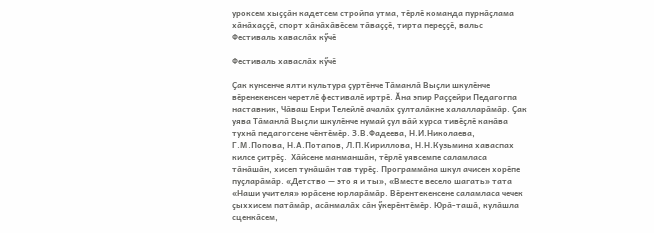уроксем хыҫҫӑн кадетсем стройпа утма, тӗрлӗ команда пурнӑҫлама хӑнӑхаҫҫӗ, спорт хӑнӑхӑвӗсем тӑваҫҫӗ, тирта переҫҫӗ, вальс
Фестиваль хаваслӑх кӳчӗ

Фестиваль хаваслӑх кӳчӗ

Ҫак кунсенче ялти культура ҫуртӗнче Тӑманлӑ Выҫли шкулӗнче вӗренекенсен черетлӗ фестивалӗ иртрӗ. Ӑна эпир Раҫҫейри Педагогпа наставник, Чӑваш Енри Телейлӗ ачалӑх ҫулталӑкне халалларӑмӑр. Ҫак уява Тӑманлӑ Выҫли шкулӗнче нумай ҫул вӑй хурса тивӗҫлӗ канӑва тухнӑ педагогсене чӗнтӗмӗр. З.В.Фадеева, Н.И.Николаева, Г.М.Попова, Н.А.Потапов, Л.П.Кириллова, Н.Н.Кузьмина хаваспах килсе ҫитрӗҫ.  Хӑйсене манманшӑн, тӗрлӗ уявсемпе саламласа тӑнӑшӑн, хисеп тунӑшӑн тав турӗҫ. Программӑна шкул ачисен хорӗпе пуҫларӑмӑр. «Детство — это я и ты», «Вместе весело шагать» тата «Наши учителя» юрӑсене юрларӑмӑр. Вӗрентекенсене саламласа чечек ҫыххисем патӑмӑр, асӑнмалӑх сӑн ӳкерӗнтӗмӗр. Юрӑ-ташӑ, кулӑшла сценкӑсем,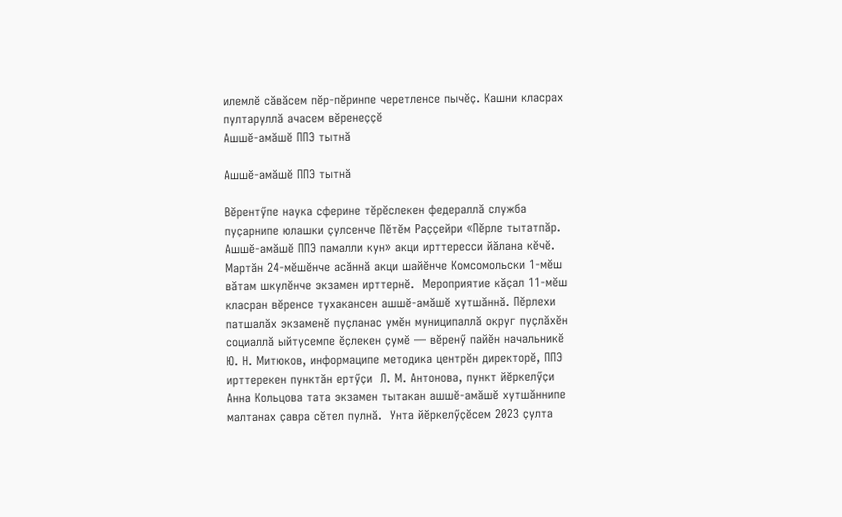илемлӗ сӑвӑсем пӗр-пӗринпе черетленсе пычӗҫ. Кашни класрах пултаруллӑ ачасем вӗренеҫҫӗ
Ашшӗ-амӑшӗ ППЭ тытнӑ

Ашшӗ-амӑшӗ ППЭ тытнӑ

Вӗрентӳпе наука сферине тӗрӗслекен федераллӑ служба пуҫарнипе юлашки ҫулсенче Пӗтӗм Раҫҫейри «Пӗрле тытатпӑр.  Ашшӗ-амӑшӗ ППЭ памалли кун» акци ирттересси йӑлана кӗчӗ.  Мартӑн 24-мӗшӗнче асӑннӑ акци шайӗнче Комсомольски 1-мӗш вӑтам шкулӗнче экзамен ирттернӗ.  Мероприятие кӑҫал 11-мӗш класран вӗренсе тухакансен ашшӗ-амӑшӗ хутшӑннӑ. Пӗрлехи патшалӑх экзаменӗ пуҫланас умӗн муниципаллӑ округ пуҫлӑхӗн социаллӑ ыйтусемпе ӗҫлекен ҫумӗ — вӗренӳ пайӗн начальникӗ Ю. Н. Митюков, информаципе методика центрӗн директорӗ, ППЭ ирттерекен пунктӑн ертӳҫи  Л. М. Антонова, пункт йӗркелӳҫи Анна Кольцова тата экзамен тытакан ашшӗ-амӑшӗ хутшӑннипе малтанах ҫавра сӗтел пулнӑ.  Унта йӗркелӳҫӗсем 2023 ҫулта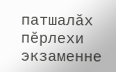патшалӑх пӗрлехи экзаменне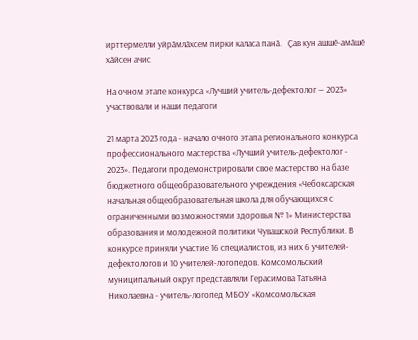ирттермелли уйрӑмлӑхсем пирки каласа панӑ.   Ҫав кун ашшӗ-амӑшӗ хӑйсен ачис

На очном этапе конкурса «Лучший учитель-дефектолог — 2023» участвовали и наши педагоги

21 марта 2023 года - начало очного этапа регионального конкурса профессионального мастерства «Лучший учитель-дефектолог - 2023». Педагоги продемонстрировали свое мастерство на базе бюджетного общеобразовательного учреждения «Чебоксарская начальная общеобразовательная школа для обучающихся с ограниченными возможностями здоровья № 1» Министерства образования и молодежной политики Чувашской Республики. В конкурсе приняли участие 16 специалистов, из них 6 учителей-дефектологов и 10 учителей-логопедов. Комсомольский муниципальный округ представляли Герасимова Татьяна Николаевна - учитель-логопед МБОУ «Комсомольская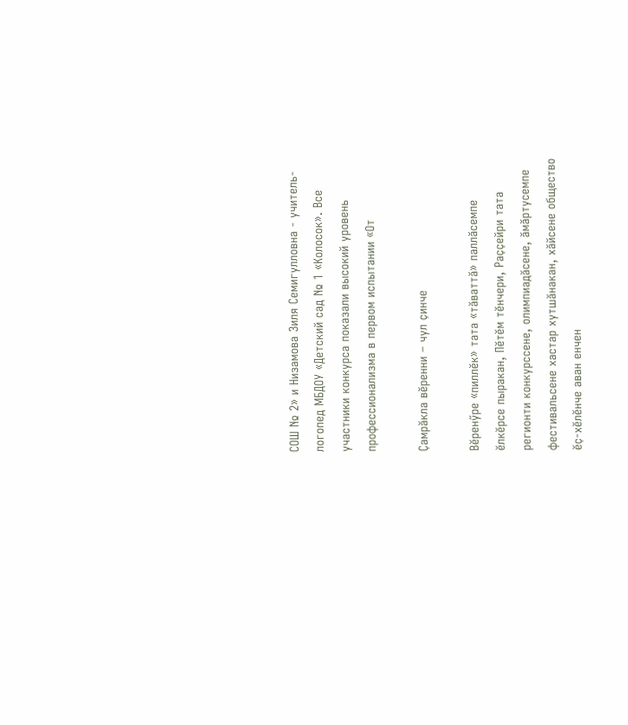СОШ № 2» и Низамова Зиля Семигулловна - учитель-логопед МБДОУ «Детский сад № 1 «Колосок». Все участники конкурса показали высокий уровень профессионализма в первом испытании «От

Ҫамрӑкла вӗренни – чул ҫинче

Вӗренӳре «пиллӗк» тата «тӑваттӑ» паллӑсемпе ӗлкӗрсе пыракан, Пӗтӗм тӗнчери, Раҫҫейри тата регионти конкурссене, олимпиадӑсене, ӑмӑртусемпе фестивальсене хастар хутшӑнакан, хӑйсене общество ӗҫ-хӗлӗнче аван енчен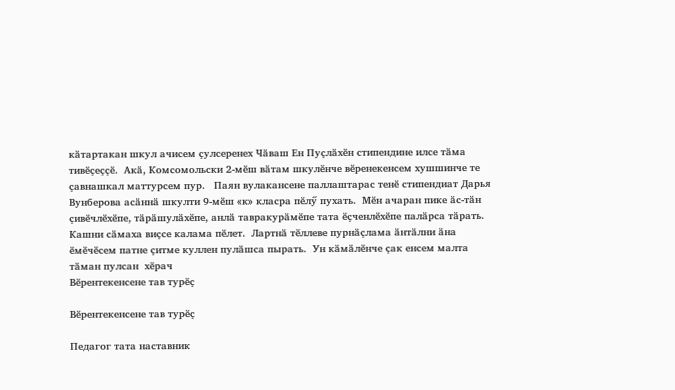кӑтартакан шкул ачисем ҫулсеренех Чӑваш Ен Пуҫлӑхӗн стипендине илсе тӑма тивӗҫеҫҫӗ.  Акӑ, Комсомольски 2-мӗш вӑтам шкулӗнче вӗренекенсем хушшинче те ҫавнашкал маттурсем пур.   Паян вулакансене паллаштарас тенӗ стипендиат Дарья Вунберова асӑннӑ шкулти 9-мӗш «к» класра пӗлӳ пухать.  Мӗн ачаран пике ӑс-тӑн ҫивӗчлӗхӗпе, тӑрӑшулӑхӗпе, анлӑ тавракурӑмӗпе тата ӗҫченлӗхӗпе палӑрса тӑрать.  Кашни сӑмаха виҫсе калама пӗлет.  Лартнӑ тӗллеве пурнӑҫлама ӑнтӑлни ӑна ӗмӗчӗсем патне ҫитме куллен пулӑшса пырать.  Ун кӑмӑлӗнче ҫак енсем малта тӑман пулсан  хӗрач
Вӗрентекенсене тав турӗҫ

Вӗрентекенсене тав турӗҫ

Педагог тата наставник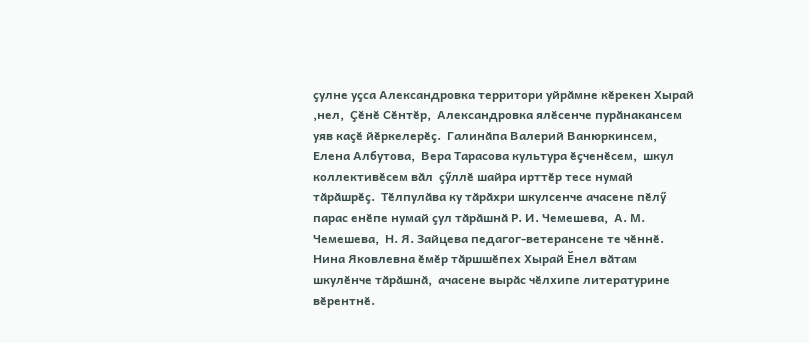ҫулне уҫса Александровка территори уйрӑмне кӗрекен Хырай ,нел,  Ҫӗнӗ Сӗнтӗр,  Александровка ялӗсенче пурӑнакансем уяв каҫӗ йӗркелерӗҫ.  Галинӑпа Валерий Ванюркинсем,  Елена Албутова,  Вера Тарасова культура ӗҫченӗсем,  шкул коллективӗсем вӑл  ҫӳллӗ шайра ирттӗр тесе нумай тӑрӑшрӗҫ.  Тӗлпулӑва ку тӑрӑхри шкулсенче ачасене пӗлӳ парас енӗпе нумай ҫул тӑрӑшнӑ Р. И. Чемешева,  А. М. Чемешева,  Н. Я. Зайцева педагог-ветерансене те чӗннӗ. Нина Яковлевна ӗмӗр тӑршшӗпех Хырай Ӗнел вӑтам шкулӗнче тӑрӑшнӑ,  ачасене вырӑс чӗлхипе литературине вӗрентнӗ.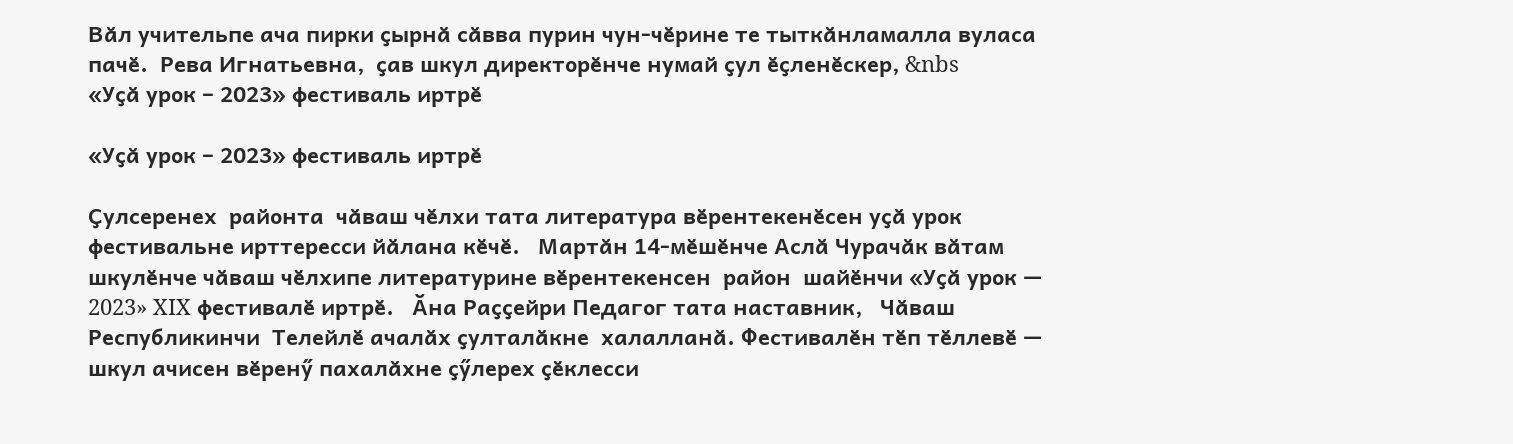Вӑл учительпе ача пирки ҫырнӑ сӑвва пурин чун-чӗрине те тыткӑнламалла вуласа пачӗ.  Рева Игнатьевна,  ҫав шкул директорӗнче нумай ҫул ӗҫленӗскер, &nbs
«Уҫӑ урок – 2023» фестиваль иртрӗ

«Уҫӑ урок – 2023» фестиваль иртрӗ

Ҫулсеренех  районта  чӑваш чӗлхи тата литература вӗрентекенӗсен уҫӑ урок фестивальне ирттересси йӑлана кӗчӗ.   Мартӑн 14-мӗшӗнче Аслӑ Чурачӑк вӑтам шкулӗнче чӑваш чӗлхипе литературине вӗрентекенсен  район  шайӗнчи «Уҫӑ урок — 2023» XIX фестивалӗ иртрӗ.   Ӑна Раҫҫейри Педагог тата наставник,   Чӑваш Республикинчи  Телейлӗ ачалӑх ҫулталӑкне  халалланӑ. Фестивалӗн тӗп тӗллевӗ — шкул ачисен вӗренӳ пахалӑхне ҫӳлерех ҫӗклесси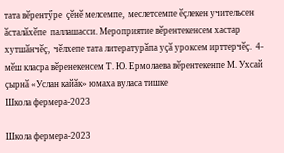тата вӗрентӳре  ҫӗнӗ мелсемпе,  меслетсемпе ӗҫлекен учительсен ӑсталӑхӗпе  паллашасси. Мероприятие вӗрентекенсем хастар хутшӑнчӗҫ,  чӗлхепе тата литературӑпа уҫӑ уроксем ирттерчӗҫ.  4-мӗш класра вӗренекенсем Т. Ю. Ермолаева вӗрентекенпе М. Ухсай ҫырнӑ «Услан кайӑк» юмаха вуласа тишке
Школа фермера-2023

Школа фермера-2023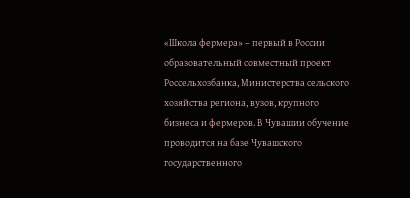«Школа фермера» – первый в России образовательный совместный проект Россельхозбанка, Министерства сельского хозяйства региона, вузов, крупного бизнеса и фермеров. В Чувашии обучение проводится на базе Чувашского государственного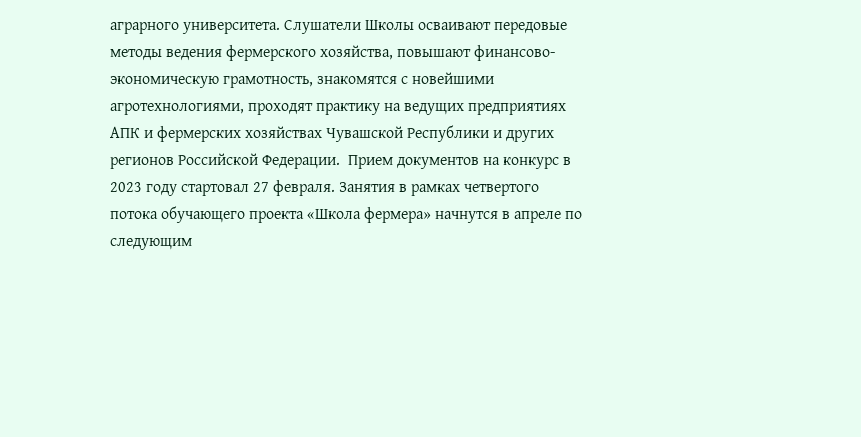аграрного университета. Слушатели Школы осваивают передовые методы ведения фермерского хозяйства, повышают финансово-экономическую грамотность, знакомятся с новейшими агротехнологиями, проходят практику на ведущих предприятиях АПК и фермерских хозяйствах Чувашской Республики и других регионов Российской Федерации.  Прием документов на конкурс в 2023 году стартовал 27 февраля. Занятия в рамках четвертого потока обучающего проекта «Школа фермера» начнутся в апреле по следующим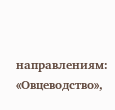направлениям: «Овцеводство»,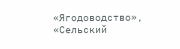«Ягодоводство», «Сельский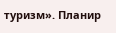туризм». Планир